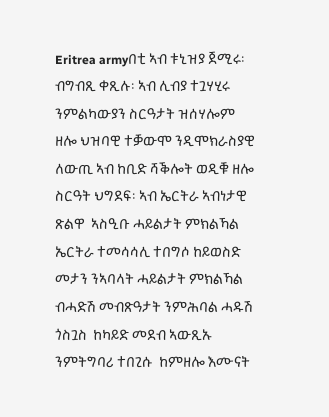Eritrea armyበቲ ኣብ ቱኒዝያ ጀሚሩ፡ ብግብጺ ቀጺሉ፡ ኣብ ሊብያ ተጓሃሂሩ ንምልካውያን ስርዓታት ዝሰሃሎም ዘሎ ህዝባዊ ተቓውሞ ንዲሞክራስያዊ ለውጢ ኣብ ከቢድ ሻቕሎት ወዲቑ ዘሎ ስርዓት ህግደፍ፡ ኣብ ኤርትራ ኣብነታዊ ጽልዋ  ኣስዒቡ ሓይልታት ምክልኻል ኤርትራ ተመሳሳሊ ተበግሶ ከይወስድ መታን ንኣባላት ሓይልታት ምክልኻል ብሓድሽ መብጽዓታት ንምሕባል ሓዱሽ ጎስጓስ  ከካይድ መደብ ኣውጺኡ ንምትግባሪ ተበጊሱ  ከምዘሎ እሙናት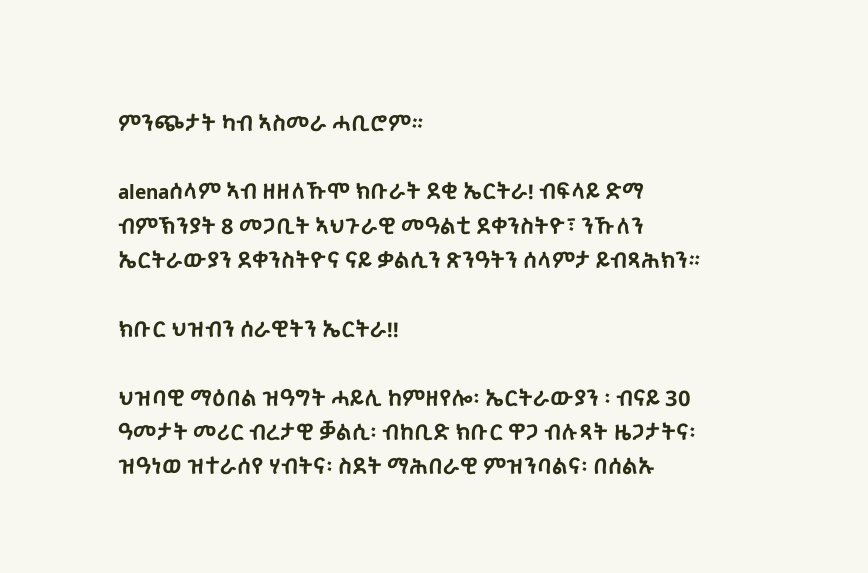ምንጭታት ካብ ኣስመራ ሓቢሮም።

alenaሰላም ኣብ ዘዘለኹሞ ክቡራት ደቂ ኤርትራ! ብፍላይ ድማ ብምኽንያት 8 መጋቢት ኣህጉራዊ መዓልቲ ደቀንስትዮ፣ ንኹለን ኤርትራውያን ደቀንስትዮና ናይ ቃልሲን ጽንዓትን ሰላምታ ይብጻሕክን።

ክቡር ህዝብን ሰራዊትን ኤርትራ!!

ህዝባዊ ማዕበል ዝዓግት ሓይሊ ከምዘየሎ፡ ኤርትራውያን ፡ ብናይ 30 ዓመታት መሪር ብረታዊ ቓልሲ፡ ብከቢድ ክቡር ዋጋ ብሉጻት ዜጋታትና፡ ዝዓነወ ዝተራሰየ ሃብትና፡ ስደት ማሕበራዊ ምዝንባልና፡ በሰልኡ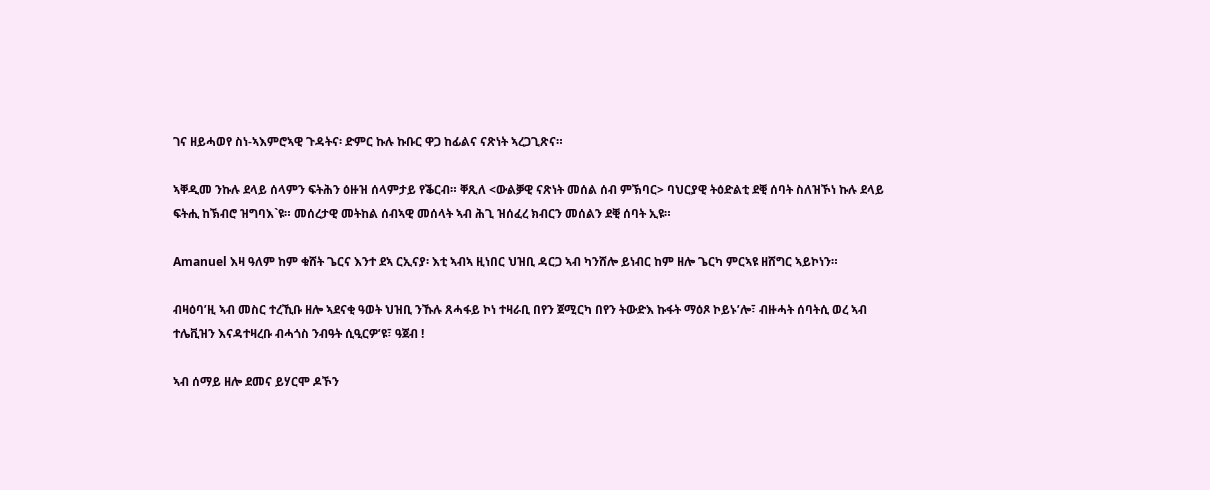ገና ዘይሓወየ ስነ-ኣእምሮኣዊ ጉዳትና፡ ድምር ኩሉ ኩቡር ዋጋ ከፊልና ናጽነት ኣረጋጊጽና።

ኣቐዲመ ንኩሉ ደላይ ሰላምን ፍትሕን ዕዙዝ ሰላምታይ የቕርብ። ቐጺለ <ውልቓዊ ናጽነት መሰል ሰብ ምኽባር> ባህርያዊ ትዕድልቲ ደቒ ሰባት ስለዝኾነ ኩሉ ደላይ ፍትሒ ከኽብሮ ዝግባእ`ዩ። መሰረታዊ መትከል ሰብኣዊ መሰላት ኣብ ሕጊ ዝሰፈረ ክብርን መሰልን ደቒ ሰባት ኢዩ።

Amanuel እዛ ዓለም ከም ቁሸት ጌርና እንተ ደኣ ርኢናያ፡ እቲ ኣብኣ ዚነበር ህዝቢ ዳርጋ ኣብ ካንሸሎ ይነብር ከም ዘሎ ጌርካ ምርኣዩ ዘሸግር ኣይኮነን።

ብዛዕባ’ዚ ኣብ መስር ተረኺቡ ዘሎ ኣደናቂ ዓወት ህዝቢ ንኹሉ ጸሓፋይ ኮነ ተዛራቢ በየን ጀሚርካ በየን ትውድእ ኩፋት ማዕጾ ኮይኑ’ሎ፣ ብዙሓት ሰባትሲ ወረ ኣብ ተሌቪዝን እናዳተዛረቡ ብሓጎስ ንብዓት ሲዒርዎ’ዩ፣ ዓጀብ !

ኣብ ሰማይ ዘሎ ደመና ይሃርሞ ዶኾን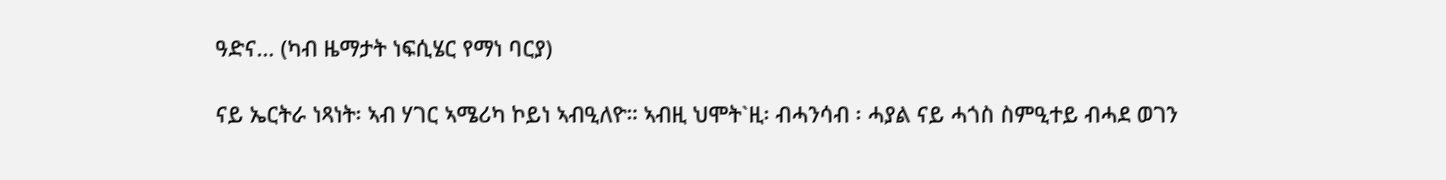ዓድና… (ካብ ዜማታት ነፍሲሄር የማነ ባርያ)

ናይ ኤርትራ ነጻነት፡ ኣብ ሃገር ኣሜሪካ ኮይነ ኣብዒለዮ። ኣብዚ ህሞት`ዚ፡ ብሓንሳብ ፡ ሓያል ናይ ሓጎስ ስምዒተይ ብሓደ ወገን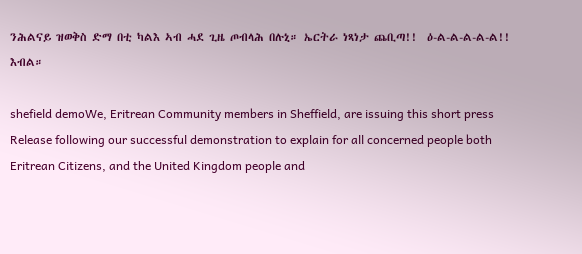ንሕልናይ ዝወቅስ ድማ በቲ ካልእ ኣብ ሓደ ጊዜ ጦብላሕ በሉኒ። ኤርትራ ነጻነታ ጨቢጣ!!  ዕ-ል-ል-ል-ል-ል!! እብል።

shefield demoWe, Eritrean Community members in Sheffield, are issuing this short press Release following our successful demonstration to explain for all concerned people both Eritrean Citizens, and the United Kingdom people and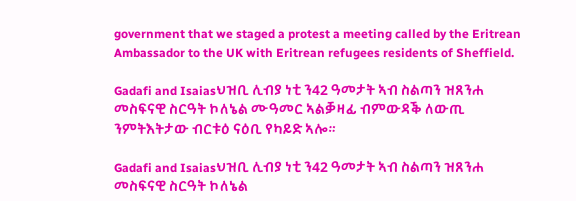government that we staged a protest a meeting called by the Eritrean Ambassador to the UK with Eritrean refugees residents of Sheffield.

Gadafi and Isaiasህዝቢ ሊብያ ነቲ ን42 ዓመታት ኣብ ስልጣን ዝጸንሐ መስፍናዊ ስርዓት ኮለኔል ሙዓመር ኣልቓዛፊ ብምውዳቕ ለውጢ ንምትእትታው ብርቱዕ ናዕቢ የካይድ ኣሎ።

Gadafi and Isaiasህዝቢ ሊብያ ነቲ ን42 ዓመታት ኣብ ስልጣን ዝጸንሐ መስፍናዊ ስርዓት ኮለኔል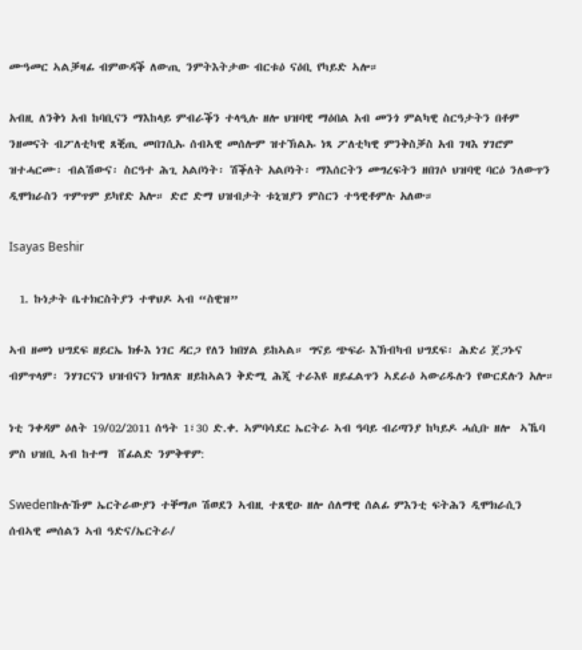ሙዓመር ኣልቓዛፊ ብምውዳቕ ለውጢ ንምትእትታው ብርቱዕ ናዕቢ የካይድ ኣሎ።

አብዚ ለንቅነ አብ ከባቢናን ማእከላይ ምብራቕን ተላዒሉ ዘሎ ህዝባዊ ማዕበል አብ መንጎ ምልካዊ ስርዓታትን በቶም ንዘመናት ብፖለቲካዊ ጸቒጢ መበገሲኡ ሰብኣዊ መሰሎም ዝተኽልኡ ነጻ ፖለቲካዊ ምንቅስቓስ አብ ገዛእ ሃገሮም ዝተሓርሙ፡ ብልሽውና፡ ስርዓተ ሕጊ አልቦነት፡ ሽቕለት አልቦነት፡ ማእሰርትን መግረፍትን ዘበገሶ ህዝባዊ ባርዕ ንለውጥን ዲሞክራስን ጥምጥም ይካየድ አሎ። ድሮ ድማ ህዝብታት ቱኒዝያን ምስርን ተዓዊቶምሉ አለው።

Isayas Beshir

  1. ኩነታት ቤተክርስትያን ተዋህዶ ኣብ “ስዊዝ”

ኣብ ዘመነ ህግደፍ ዘይርኤ ክፉእ ነገር ዳርጋ የለን ክበሃል ይከኣል። ግናይ ጭፍራ እኽብካብ ህግደፍ፡ ሕድሪ ጀጋኑና ብምጥላም፡ ንሃገርናን ህዝብናን ክግለጽ ዘይከኣልን ቅድሚ ሕጂ ተራእዩ ዘይፈልጥን ኣደራዕ ኣውሪዱሉን የውርደሉን አሎ።

ነቲ ንቀዳም ዕለት 19/02/2011 ሰዓት 1፣30 ድ.ቀ. ኣምባሳደር ኤርትራ ኣብ ዓባይ ብሪጣንያ ከካይዶ ሓሲቡ ዘሎ  ኣኼባ ምስ ህዝቢ ኣብ ከተማ  ሸፊልድ ንምቅዋም:

Swedenኩሉኹም ኤርትራውያን ተቐማጦ ሽወደን ኣብዚ ተጸዊዑ ዘሎ ሰለማዊ ሰልፊ ምእንቲ ፍትሕን ዲሞክራሲን ሰብኣዊ መሰልን ኣብ ዓድና/ኤርትራ/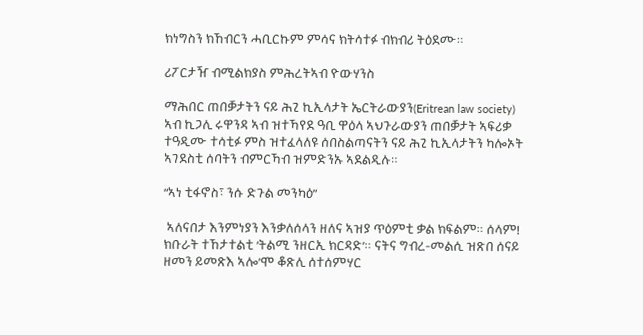ክነግስን ክኸብርን ሓቢርኩም ምሳና ክትሳተፉ ብክብሪ ትዕደሙ።

ሪፖርታዥ ብሚልክያስ ምሕረትኣብ ዮውሃንስ

ማሕበር ጠበቓታትን ናይ ሕጊ ኪኢላታት ኤርትራውያን(Eritrean law society) ኣብ ኪጋሊ ሩዋንዳ ኣብ ዝተኻየደ ዓቢ ዋዕላ ኣህጉራውያን ጠበቓታት ኣፍሪቃ ተዓዲሙ ተሳቲፉ ምስ ዝተፈላለዩ ሰበስልጣናትን ናይ ሕጊ ኪኢላታትን ካሎኦት ኣገደስቲ ሰባትን ብምርኻብ ዝምድንኡ ኣደልዲሉ።

“ኣነ ቲፋኖስ፣ ንሱ ድጉል መንካዕ”

 ኣለናበታ እንምነያን እንቃለሰላን ዘለና ኣዝያ ጥዕምቲ ቃል ክፍልም። ሰላም! ክቡራት ተኸታተልቲ ‘ትልሚ ንዘርኢ ክርዳድ’። ናትና ግብረ-መልሲ ዝጽበ ሰናይ ዘመን ይመጽእ ኣሎ’ሞ ቆጽሊ ሰተሰምሃር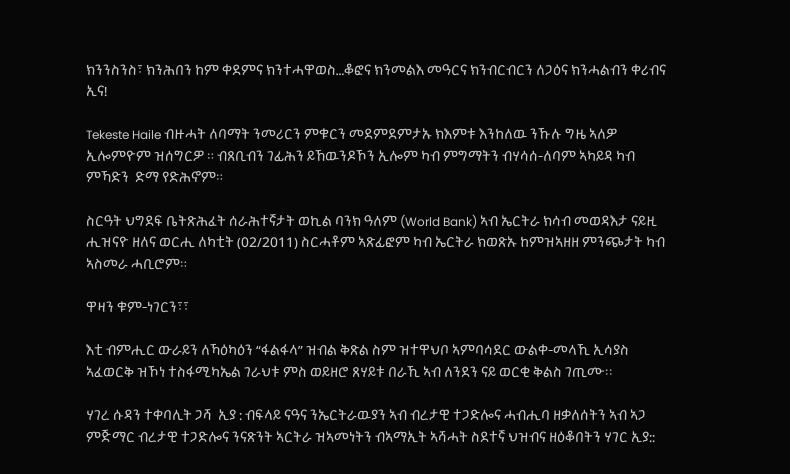ክንንስንስ፣ ክንሕበን ከም ቀደምና ክንተሓዋወስ…ቆፎና ክንመልእ መዓርና ክንብርብርን ለጋዕና ክንሓልብን ቀሪብና ኢና!

Tekeste Haile ብዙሓት ለባማት ንመሪርን ምቁርን መደምደምታኡ ክእምቱ እንከለዉ ንኹሉ ግዜ ኣለዎ ኢሎምዮም ዝሰግርዎ ። ብጸቢብን ገፊሕን ይኸዉንዶኾን ኢሎም ካብ ምግማትን ብሃሳሰ-ለባም ኣካይዳ ካብ ምኻድን  ድማ የድሕኖም።

ስርዓት ህግደፍ ቤትጽሕፈት ሰራሕተኛታት ወኪል ባንክ ዓለም (World Bank) ኣብ ኤርትራ ክሳብ መወዳእታ ናይዚ ሒዝናዮ ዘለና ወርሒ ለካቲት (02/2011) ስርሓቶም ኣጽፊፎም ካብ ኤርትራ ክወጽኡ ከምዝኣዘዘ ምንጭታት ካብ ኣስመራ ሓቢሮም።

ዋዛን ቁም-ነገርን፣፣

እቲ ብምሒር ውራይን ለኻዕካዕን “ፋልፋላ” ዝብል ቅጽል ስም ዝተዋህቦ ኣምባሳደር ውልቀ-መላኺ ኢሳያስ ኣፈወርቅ ዝኾነ ተስፋሚካኤል ገራህቱ ምስ ወይዘሮ ጸሃይቱ በራኺ ኣብ ለንደን ናይ ወርቂ ቅልስ ገጢሙ፡፡

ሃገረ ሱዳን ተቀባሊት ጋሻ  ኢያ : ብፍላይ ናዓና ንኤርትራዉያን ኣብ ብረታዊ ተጋድሎና ሓብሒባ ዘቃለሰትን ኣብ ኣጋ ምጅማር ብረታዊ ተጋድሎና ንናጽንት ኣርትራ ዝኣመነትን ብኣማኢት ኣሻሓት ስደተኛ ህዝብና ዘዕቆበትን ሃገር ኢያ::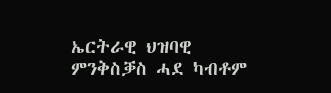ኤርትራዊ ህዝባዊ ምንቅስቓስ ሓደ ካብቶም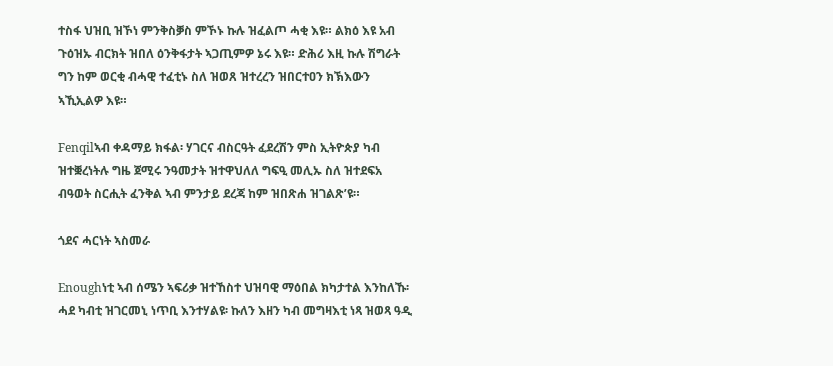ተስፋ ህዝቢ ዝኾነ ምንቅስቓስ ምኾኑ ኩሉ ዝፈልጦ ሓቂ እዩ። ልክዕ እዩ አብ ጉዕዝኡ ብርክት ዝበለ ዕንቅፋታት ኣጋጢምዎ ኔሩ እዩ። ድሕሪ እዚ ኩሉ ሽግራት ግን ከም ወርቂ ብሓዊ ተፈቲኑ ስለ ዝወጸ ዝተረረን ዝበርተዐን ክኽእውን ኣኺኢልዎ እዩ።

Fenqilኣብ ቀዳማይ ክፋል፡ ሃገርና ብስርዓት ፈደረሽን ምስ ኢትዮጵያ ካብ ዝተቛረነትሉ ግዜ ጀሚሩ ንዓመታት ዝተዋህለለ ግፍዒ መሊኡ ስለ ዝተደፍአ ብዓወት ስርሒት ፈንቅል ኣብ ምንታይ ደረጃ ከም ዝበጽሐ ዝገልጽ’ዩ።

ጎደና ሓርነት ኣስመራ

Enoughነቲ ኣብ ሰሜን ኣፍሪቃ ዝተኸስተ ህዝባዊ ማዕበል ክካታተል እንከለኹ፡ ሓደ ካብቲ ዝገርመኒ ነጥቢ እንተሃልዩ፡ ኩለን እዘን ካብ መግዛእቲ ነጻ ዝወጻ ዓዲ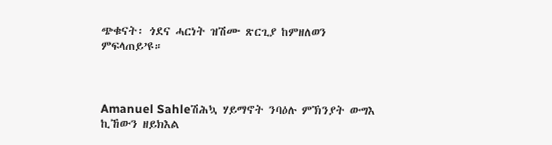ጭቁናት፡ ጎደና ሓርነት ዝሽሙ ጽርጊያ ከምዘለወን ምፍላጠይ’ዩ።



Amanuel Sahleሽሕኳ ሃይማኖት ንባዕሉ ምኽንያት ውግእ ኪኸውን ዘይክእል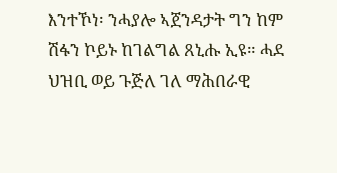እንተኾነ፡ ንሓያሎ ኣጀንዳታት ግን ከም ሽፋን ኮይኑ ከገልግል ጸኒሑ ኢዩ። ሓደ ህዝቢ ወይ ጉጅለ ገለ ማሕበራዊ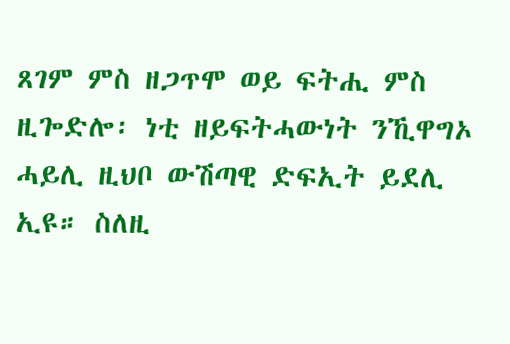ጸገም ምስ ዘጋጥሞ ወይ ፍትሒ ምስ ዚጐድሎ፡ ነቲ ዘይፍትሓውነት ንኺዋግኦ ሓይሊ ዚህቦ ውሽጣዊ ድፍኢት ይደሊ ኢዩ። ስለዚ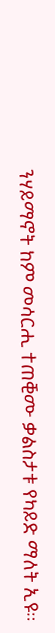ንሃይማኖት ከም መሳርሒ ተጠቒሙ ቃልስታቱ የካይድ ማለት ኢዩ።